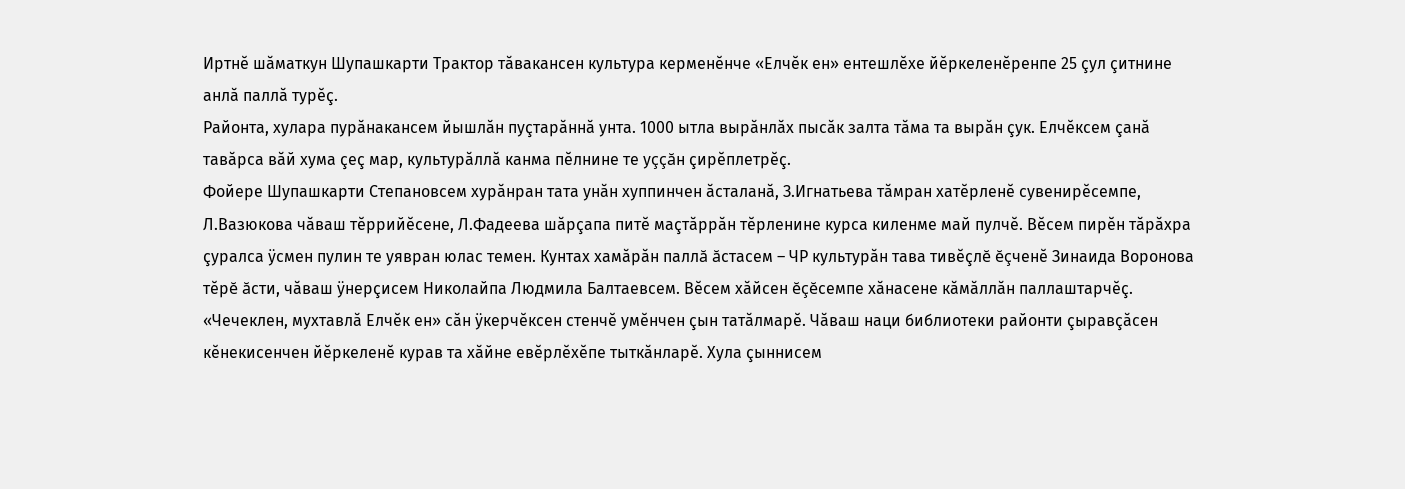Иртнĕ шăматкун Шупашкарти Трактор тăвакансен культура керменĕнче «Елчĕк ен» ентешлĕхе йĕркеленĕренпе 25 çул çитнине анлă паллă турĕç.
Районта, хулара пурăнакансем йышлăн пуçтарăннă унта. 1000 ытла вырăнлăх пысăк залта тăма та вырăн çук. Елчĕксем çанă тавăрса вăй хума çеç мар, культурăллă канма пĕлнине те уççăн çирĕплетрĕç.
Фойере Шупашкарти Степановсем хурăнран тата унăн хуппинчен ăсталанă, З.Игнатьева тăмран хатĕрленĕ сувенирĕсемпе, Л.Вазюкова чăваш тĕррийĕсене, Л.Фадеева шăрçапа питĕ маçтăррăн тĕрленине курса киленме май пулчĕ. Вĕсем пирĕн тăрăхра çуралса ÿсмен пулин те уявран юлас темен. Кунтах хамăрăн паллă ăстасем – ЧР культурăн тава тивĕçлĕ ĕçченĕ Зинаида Воронова тĕрĕ ăсти, чăваш ÿнерçисем Николайпа Людмила Балтаевсем. Вĕсем хăйсен ĕçĕсемпе хăнасене кăмăллăн паллаштарчĕç.
«Чечеклен, мухтавлă Елчĕк ен» сăн ÿкерчĕксен стенчĕ умĕнчен çын татăлмарĕ. Чăваш наци библиотеки районти çыравçăсен кĕнекисенчен йĕркеленĕ курав та хăйне евĕрлĕхĕпе тыткăнларĕ. Хула çыннисем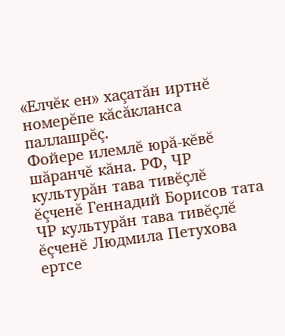«Елчĕк ен» хаçатăн иртнĕ номерĕпе кăсăкланса паллашрĕç.
Фойере илемлĕ юрă-кĕвĕ шăранчĕ кăна. РФ, ЧР культурăн тава тивĕçлĕ ĕçченĕ Геннадий Борисов тата ЧР культурăн тава тивĕçлĕ ĕçченĕ Людмила Петухова ертсе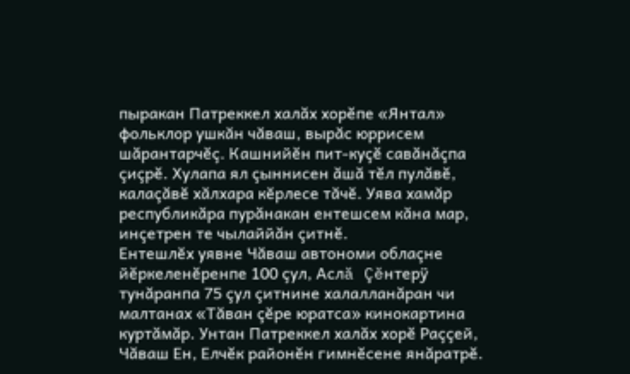пыракан Патреккел халăх хорĕпе «Янтал» фольклор ушкăн чăваш, вырăс юррисем шăрантарчĕç. Кашнийĕн пит-куçĕ савăнăçпа çиçрĕ. Хулапа ял çыннисен ăшă тĕл пулăвĕ, калаçăвĕ хăлхара кĕрлесе тăчĕ. Уява хамăр республикăра пурăнакан ентешсем кăна мар, инçетрен те чылаййăн çитнĕ.
Ентешлĕх уявне Чăваш автономи облаçне йĕркеленĕренпе 100 çул, Аслă Çĕнтерÿ тунăранпа 75 çул çитнине халалланăран чи малтанах «Тăван çĕре юратса» кинокартина куртăмăр. Унтан Патреккел халăх хорĕ Раççей, Чăваш Ен, Елчĕк районĕн гимнĕсене янăратрĕ.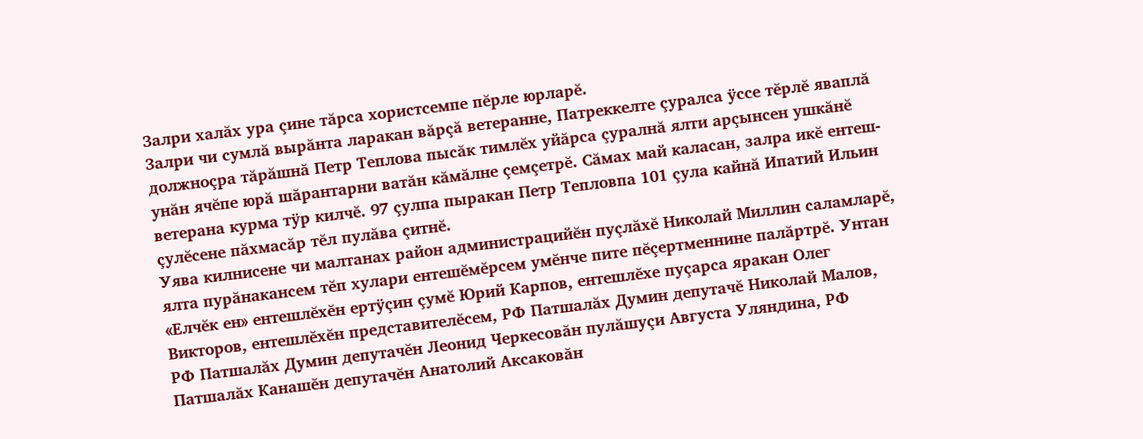Залри халăх ура çине тăрса хористсемпе пĕрле юрларĕ.
Залри чи сумлă вырăнта ларакан вăрçă ветеранне, Патреккелте çуралса ÿссе тĕрлĕ яваплă должноçра тăрăшнă Петр Теплова пысăк тимлĕх уйăрса çуралнă ялти арçынсен ушкăнĕ унăн ячĕпе юрă шăрантарни ватăн кăмăлне çемçетрĕ. Сăмах май каласан, залра икĕ ентеш-ветерана курма тÿр килчĕ. 97 çулпа пыракан Петр Тепловпа 101 çула кайнă Ипатий Ильин çулĕсене пăхмасăр тĕл пулăва çитнĕ.
Уява килнисене чи малтанах район администрацийĕн пуçлăхĕ Николай Миллин саламларĕ, ялта пурăнакансем тĕп хулари ентешĕмĕрсем умĕнче пите пĕçертменнине палăртрĕ. Унтан «Елчĕк ен» ентешлĕхĕн ертÿçин çумĕ Юрий Карпов, ентешлĕхе пуçарса яракан Олег Викторов, ентешлĕхĕн представителĕсем, РФ Патшалăх Думин депутачĕ Николай Малов, РФ Патшалăх Думин депутачĕн Леонид Черкесовăн пулăшуçи Августа Уляндина, РФ Патшалăх Канашĕн депутачĕн Анатолий Аксаковăн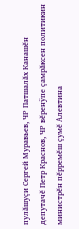пулăшуçи Сергей Муравьев, ЧР Патшалăх Канашĕн депутачĕ Петр Краснов, ЧР вĕренÿпе çамрăксен политикин министрĕн пĕрремĕш çумĕ Алевтина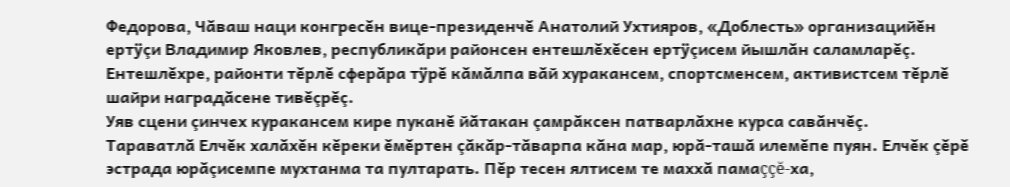Федорова, Чăваш наци конгресĕн вице-президенчĕ Анатолий Ухтияров, «Доблесть» организацийĕн ертÿçи Владимир Яковлев, республикăри районсен ентешлĕхĕсен ертÿçисем йышлăн саламларĕç. Ентешлĕхре, районти тĕрлĕ сферăра тÿрĕ кăмăлпа вăй хуракансем, спортсменсем, активистсем тĕрлĕ шайри наградăсене тивĕçрĕç.
Уяв сцени çинчех куракансем кире пуканĕ йăтакан çамрăксен патварлăхне курса савăнчĕç.
Тараватлă Елчĕк халăхĕн кĕреки ĕмĕртен çăкăр-тăварпа кăна мар, юрă-ташă илемĕпе пуян. Елчĕк çĕрĕ эстрада юрăçисемпе мухтанма та пултарать. Пĕр тесен ялтисем те маххă памаççĕ-ха,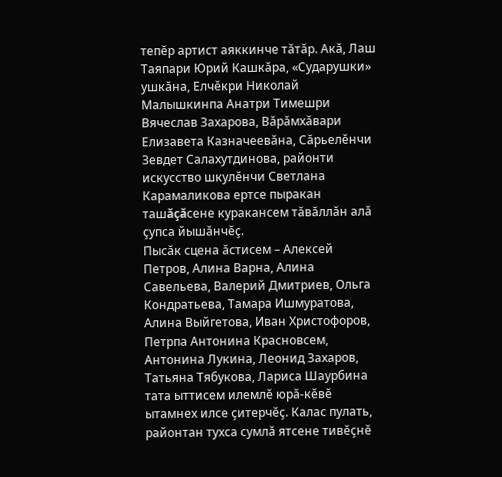тепĕр артист аяккинче тăтăр. Акă, Лаш Таяпари Юрий Кашкăра, «Сударушки» ушкăна, Елчĕкри Николай Малышкинпа Анатри Тимешри Вячеслав Захарова, Вăрăмхăвари Елизавета Казначеевăна, Сăрьелĕнчи Зевдет Салахутдинова, районти искусство шкулĕнчи Светлана Карамаликова ертсе пыракан ташăçăсене куракансем тăвăллăн алă çупса йышăнчĕç.
Пысăк сцена ăстисем – Алексей Петров, Алина Варна, Алина Савельева, Валерий Дмитриев, Ольга Кондратьева, Тамара Ишмуратова, Алина Выйгетова, Иван Христофоров, Петрпа Антонина Красновсем, Антонина Лукина, Леонид Захаров, Татьяна Тябукова, Лариса Шаурбина тата ыттисем илемлĕ юрă-кĕвĕ ытамнех илсе çитерчĕç. Калас пулать, районтан тухса сумлă ятсене тивĕçнĕ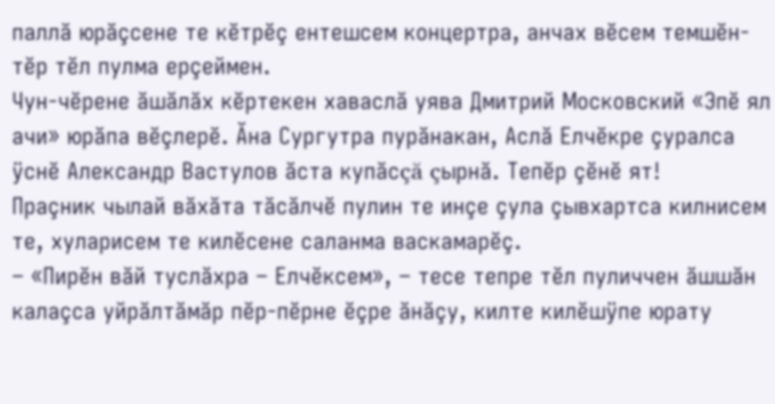паллă юрăçсене те кĕтрĕç ентешсем концертра, анчах вĕсем темшĕн-тĕр тĕл пулма ерçеймен.
Чун-чĕрене ăшăлăх кĕртекен хаваслă уява Дмитрий Московский «Эпĕ ял ачи» юрăпа вĕçлерĕ. Ăна Сургутра пурăнакан, Аслă Елчĕкре çуралса ÿснĕ Александр Вастулов ăста купăсçă çырнă. Тепĕр çĕнĕ ят!
Праçник чылай вăхăта тăсăлчĕ пулин те инçе çула çывхартса килнисем те, хуларисем те килĕсене саланма васкамарĕç.
– «Пирĕн вăй туслăхра – Елчĕксем», – тесе тепре тĕл пуличчен ăшшăн калаçса уйрăлтăмăр пĕр-пĕрне ĕçре ăнăçу, килте килĕшÿпе юрату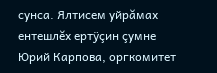сунса. Ялтисем уйрăмах ентешлĕх ертÿçин çумне Юрий Карпова, оргкомитет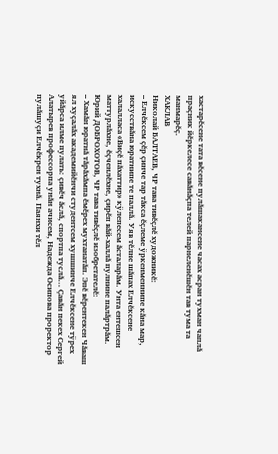хастарĕсене тата вĕсене пулăшакансене часах асран тухман чаплă праçник йĕркелесе савăнăçпа телей парнеленĕшĕн тав тума та манмарĕç.
ХАКЛАВ
Николай БАЛТАЕВ, ЧР тава тивĕçлĕ художникĕ:
– Елчĕксем çĕр çинче тар тăкса ĕçлеме ÿркенменнипе кăна мар, искусствăна юратнипе те паллă. Уяв тĕлне шăпах Елчĕксене халалласа «Виçĕ пăхаттир» кÿлепесем ăсталарăм. Унта ентешсен маттурлăхне, ĕçченлĕхне, çирĕп вăй-халлă пулнине палăртрăм.
Юрий ДОБРОХОТОВ, ЧР тава тивĕçлĕ изобретателĕ:
– Хамăн юратнă тăрăхăмпа ĕмĕрех мухтанатăп. Эпĕ вĕрентекен Чăваш ял хуçалăх академийĕнчи студентсем хушшинче Елчĕксене тÿрех уйăрса илме пулать: çивĕч ăслă, спортпа туслă… Çавăн пекех Сергей Алатырев профессорпа унăн ачисем, Надежда Осипова проректор пулăшуçи Елчĕкрен тухнă. Паянхи тĕл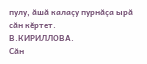пулу, ăшă калаçу пурнăçа ырă сăн кĕртет.
В.КИРИЛЛОВА.
Сăн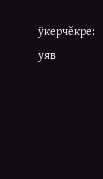ÿкерчĕкре: уяв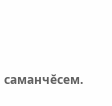саманчĕсем.